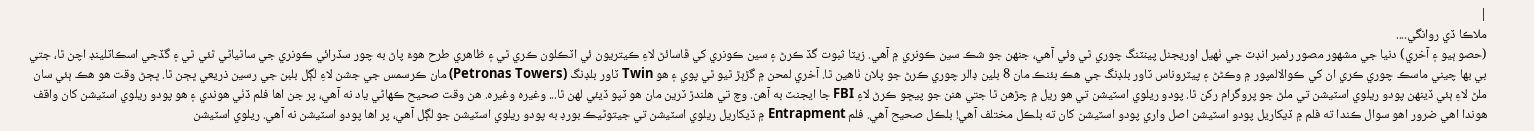|
ملاڪا ڏي روانگي....
(حصو ٻيو ۽ آخري) دنيا جي مشهور مصور رئمبر انڊٽ جي ٺهيل اوريجنل پينٽنگ چوري ٿي وئي آهي، جنهن جو شڪ سين ڪونري ۾ آهي. زيٽا ثبوت گڏ ڪرڻ ۽ سين ڪونري کي ڦاسائڻ لاءِ ڪيتريون ئي اٽڪلون ڪري ٿي ۽ ظاهري طرح هوءَ پاڻ به چور سڏرائي ڪونري جي ساٿياڻي ٿئي ٿي ۽ گڏجي اسڪاٽلينڊ اچن ٿا، جتي بي بها چيني ماسڪ چوري ڪري ان کي ڪوالالمپور ۾ وڪڻڻ ۽ پيٽروناس ٽاور بلڊنگ جي هڪ بئنڪ مان 8 بلين ڊالر چوري ڪرڻ جو پلان ٺاهين ٿا. آخري لمحن ۾ گڙٻڙ ٿيو ٿي پوي ۽ هو Twin ٽاور بلڊنگ (Petronas Towers) مان ڪرسمس جي جشن لاءِ لڳل بلبن جي رسين ذريعي ڀڄن ٿا. ڀڄڻ وقت هو هڪ ٻئي سان ملڻ لاءِ ٻئي ڏينهن پودو ريلوي اسٽيشن تي ملڻ جو پروگرام رکن ٿا. پودو ريلوي اسٽيشن تي هو ريل ۾ چڙهن ٿا جتي هنن جو پيڇو ڪرڻ لاءِ FBI جا ايجنٽ به آهن. وچ تي هلندڙ ٽرين مان هو ٽپو ڏيئي لهن ٿا... وغيره وغيره. هن وقت صحيح ڪهاڻي ياد نه آهي، پر جن اها فلم ڏٺي هوندي ۽ هو پودو ريلوي اسٽيشن کان واقف هوندا اهي ضرور اهو سوال ڪندا ته فلم ۾ ڏيکاريل پودو اسٽيشن اصل واري پودو اسٽيشن کان ته بلڪل مختلف آهي! بلڪل صحيح آهي. فلم Entrapment ۾ ڏيکاريل ريلوي اسٽيشن تي جيتوڻيڪ بورڊ به پودو ريلوي اسٽيشن جو لڳل آهي، پر اها پودو اسٽيشن نه آهي. ريلوي اسٽيشن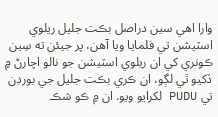وارا اهي سين دراصل بڪت جليل ريلوي اسٽيشن تي فلمايا ويا آهن، پر جيئن ته سِين ڪونري کي ان ريلوي اسٽيشن جو نالو اچارڻ ۾ ڏکيو ٿي لڳو، ان ڪري بڪت جليل جي بورڊن تي PUDU لکرايو ويو. ان ۾ ڪو شڪ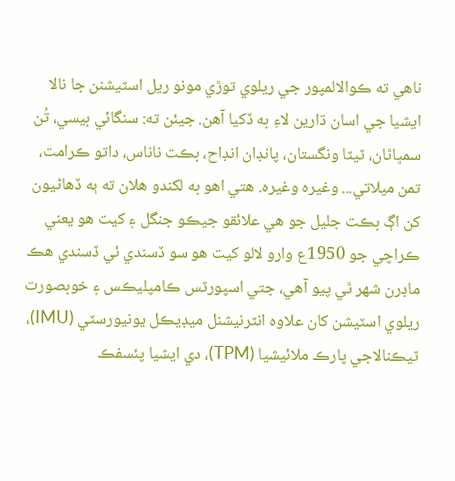ناهي ته ڪوالالمپور جي ريلوي توڙي مونو ريل اسٽيشنن جا نالا ايشيا جي اسان ڌارين لاءِ به ڏکيا آهن. جيئن ته: سنگائي بيسي، تُن سمڀاٿان، ٽيٽا ونگستان، پانڊان انڊاح، بڪت ناناس، داتو ڪرامت، تمن ميلاتي... وغيره وغيره. هتي اهو به لکندو هلان ته ٻه ڏهاڻيون کن اڳ بڪت جليل جو هي علائقو جيڪو جنگل ۽ کيت هو يعني ڪراچي جو 1950ع وارو لالو کيت هو سو ڏسندي ئي ڏسندي هڪ ماڊرن شهر ٿي پيو آهي، جتي اسپورٽس ڪامپليڪس ۽ خوبصورت ريلوي اسٽيشن کان علاوه انٽرنيشنل ميڊيڪل يونيورسٽي (IMU)، ٽيڪنالاجي پارڪ ملائيشيا (TPM)، دي ايشيا پئسفڪ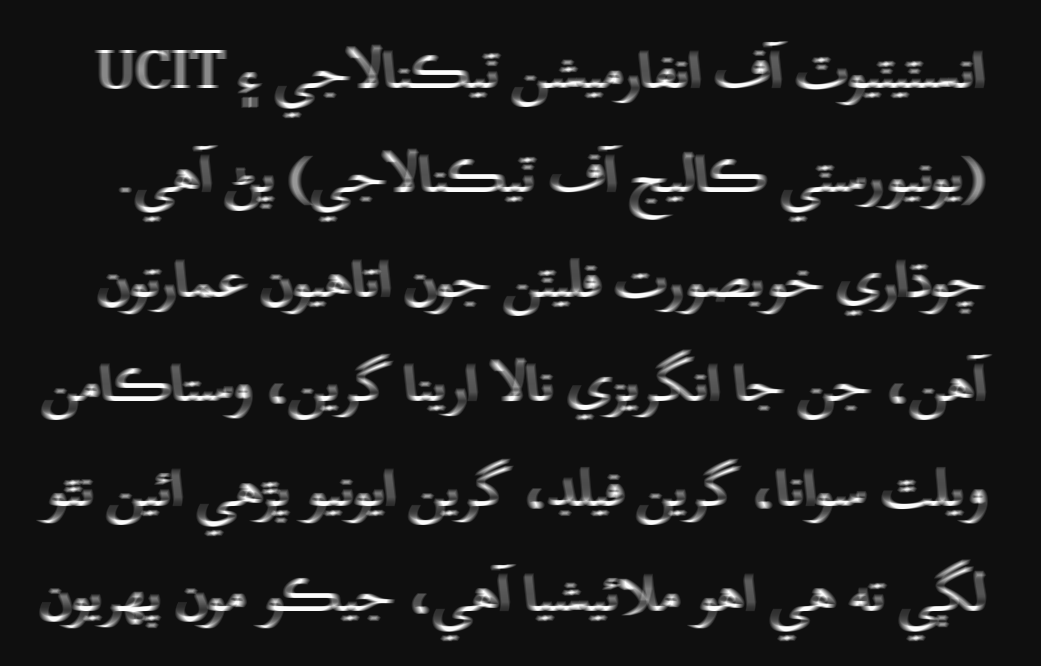انسٽيٽيوٽ آف انفارميشن ٽيڪنالاجي ۽ UCIT (يونيورسٽي ڪاليج آف ٽيڪنالاجي) پڻ آهي. چوڌاري خوبصورت فليٽن جون اتاهيون عمارتون آهن، جن جا انگريزي نالا ارينا گرين، وستاڪامن ويلٿ سوانا، گرين فيلڊ، گرين ايونيو پڙهي ائين نٿو لڳي ته هي اهو ملائيشيا آهي، جيڪو مون پهريون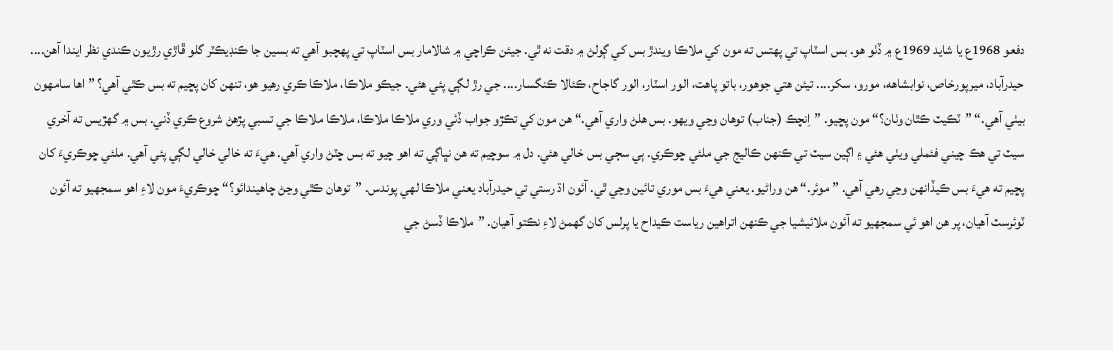دفعو 1968ع يا شايد 1969ع ۾ ڏٺو هو. بس اسٽاپ تي پهتس ته مون کي ملاڪا ويندڙ بس کي ڳولڻ ۾ دقت نه ٿي. جيئن ڪراچي ۾ شالامار بس اسٽاپ تي پهچبو آهي ته بسين جا ڪنڊيڪٽر گلو ڦاڙي رڙيون ڪندي نظر ايندا آهن.... حيدرآباد، ميرپورخاص، نوابشاهه، مورو، سکر.... تيئن هتي جوهور، باتو پاهت، الور اسٽار، الور گاجاح، ڪئالا ڪنگسار.... جي رڙ لڳي پئي هئي. جيڪو ملاڪا، ملاڪا ڪري رهيو هو، تنهن کان پڇيم ته بس ڪٿي آهي؟ ”اها سامهون بيٺي آهي.“ ”ٽڪيٽ ڪٿان وٺان؟“ مون پڇيو. ”اِنچڪ (جناب) توهان وڃي ويهو. بس هلڻ واري آهي.“ هن مون کي تڪڙو جواب ڏئي وري ملاڪا ملاڪا، ملاڪا ملاڪا جي تسبي پڙهڻ شروع ڪري ڏني. بس ۾ گهڙيس ته آخري سيٽ تي هڪ چيني فئملي ويٺي هئي ۽ اڳين سيٽ تي ڪنهن ڪاليج جي ملئي ڇوڪري. ٻي سڄي بس خالي هئي. دل ۾ سوچيم ته هن نڀاڳي ته اهو چيو ته بس ڇٽڻ واري آهي. هيءَ ته خالي خالي لڳي پئي آهي. ملئي ڇوڪريءَ کان پڇيم ته هيءَ بس ڪيڏانهن وڃي رهي آهي. ”موئر.“ هن وراڻيو. يعني هيءَ بس موري تائين وڃي ٿي. آئون اڌ رستي تي حيدرآباد يعني ملاڪا لهي پوندس. ”توهان ڪٿي وڃڻ چاهيندائو؟“ ڇوڪريءَ مون لاءِ اهو سمجهيو ته آئون ٽوئرسٽ آهيان، پر هن اهو ئي سمجهيو ته آئون ملائيشيا جي ڪنهن اتراهين رياست ڪيداح يا پرلس کان گهمڻ لاءِ نڪتو آهيان. ”ملاڪا ڏسڻ جي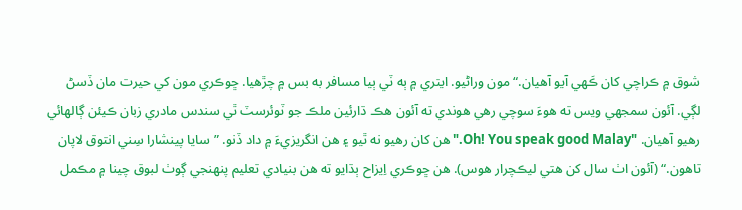شوق ۾ ڪراچي کان ڪَهي آيو آهيان.“ مون وراڻيو. ايتري ۾ ٻه ٽي ٻيا مسافر به بس ۾ چڙهيا. ڇوڪري مون کي حيرت مان ڏسڻ لڳي. آئون سمجهي ويس ته هوءَ سوچي رهي هوندي ته آئون هڪ ڌارئين ملڪ جو ٽوئرسٽ ٿي سندس مادري زبان ڪيئن ڳالهائي رهيو آهيان. "Oh! You speak good Malay." هن کان رهيو نه ٿيو ۽ هن انگريزيءَ ۾ داد ڏنو. ”سايا پينشارا سِني انتوق لاپان تاهون.“ (آئون اٺ سال کن هتي ليڪچرار هوس). هن ڇوڪري اِيزاح ٻڌايو ته هن بنيادي تعليم پنهنجي ڳوٺ لبوق چينا ۾ مڪمل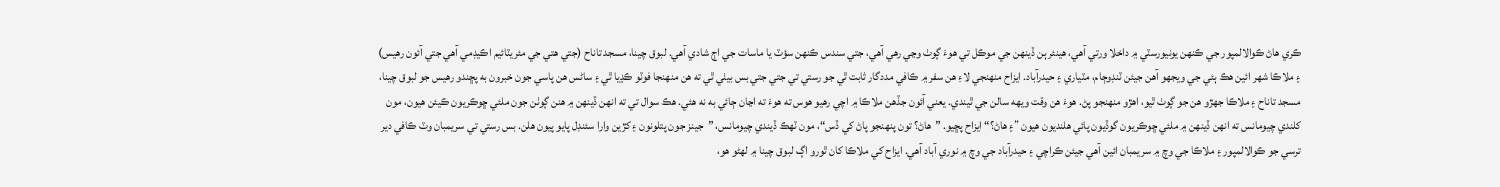ڪري هاڻ ڪوالالمپور جي ڪنهن يونيورسٽي ۾ داخلا ورتي آهي، هينئر ٻن ڏينهن جي موڪل تي هوءَ ڳوٺ وڃي رهي آهي، جتي سندس ڪنهن سؤٽ يا ماسات جي اڄ شادي آهي. لبوق چينا، مسجد تاناح (جتي هتي جي مئريٽائيم اڪيڊمي آهي جتي آئون رهيس) ۽ ملاڪا شهر ائين هڪ ٻئي جي ويجهو آهن جيئن ٽنڊوڄام، مٽياري ۽ حيدرآباد. ايزاح منهنجي لاءِ هن سفر ۾ ڪافي مددگار ثابت ٿي جو رستي تي جتي جتي بس بيٺي ٿي ته هن منهنجا فوٽو ڪڍيا ٿي ۽ ساڻس هن پاسي جون خبرون به پڇندو رهيس جو لبوق چينا، مسجد تاناح ۽ ملاڪا جهڙو هن جو ڳوٺ ٿيو، اهڙو منهنجو پڻ. هوءَ هن وقت ويهه سالن جي ٿيندي. يعني آئون جڏهن ملاڪا ۾ اچي رهيو هوس ته هوءَ ته اڃان ڄائي به نه هئي. هڪ سوال تي ته انهن ڏينهن ۾ هنن ڳوٺن جون ملئي ڇوڪريون ڪيئن هيون، مون کلندي چيومانس ته انهن ڏينهن ۾ ملئي ڇوڪريون گوڏيون پائي هلنديون هيون ”۽ هاڻ؟“ ايزاح پڇيو. ”هاڻ؟ تون پنهنجو پاڻ کي ڏس“، مون ٽهڪ ڏيندي چيومانس، ”جينز جون پتلونون ۽ کڙين وارا سئنڊل پايو پيون هلن. بس رستي تي سريمبان وٽ ڪافي دير ترسي جو ڪوالالمپور ۽ ملاڪا جي وچ ۾ سريمبان ائين آهي جيئن ڪراچي ۽ حيدرآباد جي وچ ۾ نوري آباد آهي. ايزاح کي ملاڪا کان ٿورو اڳ لبوق چينا ۾ لهڻو هو،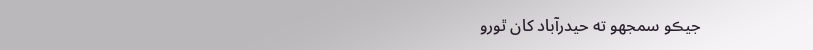جيڪو سمجهو ته حيدرآباد کان ٿورو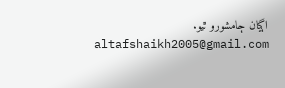اڳيان ڄامشورو ٿيو. altafshaikh2005@gmail.com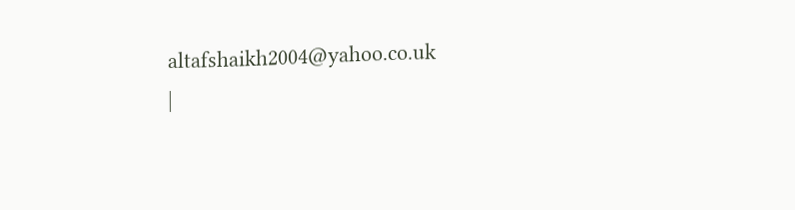altafshaikh2004@yahoo.co.uk
|